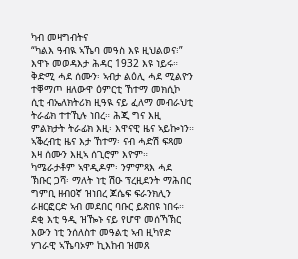ካብ መዛግብትና
“ካልእ ዓብዪ ኣኼባ መዓስ እዩ ዚህልወና፧”
እዋኑ መወዳእታ ሕዳር 1932 እዩ ነይሩ። ቅድሚ ሓደ ሰሙን፡ ኣብታ ልዕሊ ሓደ ሚልዮን ተቐማጦ ዘለውዋ ዕምርቲ ኸተማ መክሲኮ ሲቲ ብኤለክትሪክ ዚዓዪ ናይ ፈለማ መብራህቲ ትራፊክ ተተኺሉ ነበረ። ሕጂ ግና እዚ ምልክታት ትራፊክ እዚ፡ እዋናዊ ዜና ኣይኰነን። ኣቕረብቲ ዜና እታ ኸተማ፡ ናብ ሓድሽ ፍጻመ እዛ ሰሙን እዚኣ ሰጊሮም እዮም። ካሜራታቶም ኣዋዲዶም፡ ንምምጻእ ሓደ ኽቡር ጋሻ፡ ማለት ነቲ ሽዑ ፕረዚደንት ማሕበር ግምቢ ዘብዐኛ ዝነበረ ጆሴፍ ፍራንክሊን ራዘርፎርድ ኣብ መደበር ባቡር ይጽበዩ ነበሩ። ደቂ እቲ ዓዲ ዝዀኑ ናይ የሆዋ መሰኻኽር እውን ነቲ ንሰለስተ መዓልቲ ኣብ ዚካየድ ሃገራዊ ኣኼባኦም ኪእከብ ዝመጸ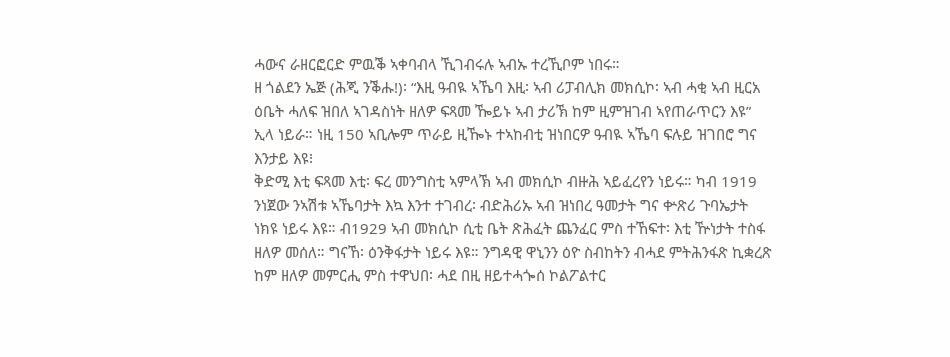ሓውና ራዘርፎርድ ምዉቕ ኣቀባብላ ኺገብሩሉ ኣብኡ ተረኺቦም ነበሩ።
ዘ ጎልደን ኤጅ (ሕጂ ንቕሑ!)፡ “እዚ ዓብዪ ኣኼባ እዚ፡ ኣብ ሪፓብሊክ መክሲኮ፡ ኣብ ሓቂ ኣብ ዚርአ ዕቤት ሓለፍ ዝበለ ኣገዳስነት ዘለዎ ፍጻመ ዀይኑ ኣብ ታሪኽ ከም ዚምዝገብ ኣየጠራጥርን እዩ” ኢላ ነይራ። ነዚ 150 ኣቢሎም ጥራይ ዚዀኑ ተኣከብቲ ዝነበርዎ ዓብዪ ኣኼባ ፍሉይ ዝገበሮ ግና እንታይ እዩ፧
ቅድሚ እቲ ፍጻመ እቲ፡ ፍረ መንግስቲ ኣምላኽ ኣብ መክሲኮ ብዙሕ ኣይፈረየን ነይሩ። ካብ 1919 ንነጀው ንኣሽቱ ኣኼባታት እኳ እንተ ተገብረ፡ ብድሕሪኡ ኣብ ዝነበረ ዓመታት ግና ቍጽሪ ጉባኤታት ነክዩ ነይሩ እዩ። ብ1929 ኣብ መክሲኮ ሲቲ ቤት ጽሕፈት ጨንፈር ምስ ተኸፍተ፡ እቲ ዅነታት ተስፋ ዘለዎ መሰለ። ግናኸ፡ ዕንቅፋታት ነይሩ እዩ። ንግዳዊ ዋኒንን ዕዮ ስብከትን ብሓደ ምትሕንፋጽ ኪቋረጽ ከም ዘለዎ መምርሒ ምስ ተዋህበ፡ ሓደ በዚ ዘይተሓጐሰ ኮልፖልተር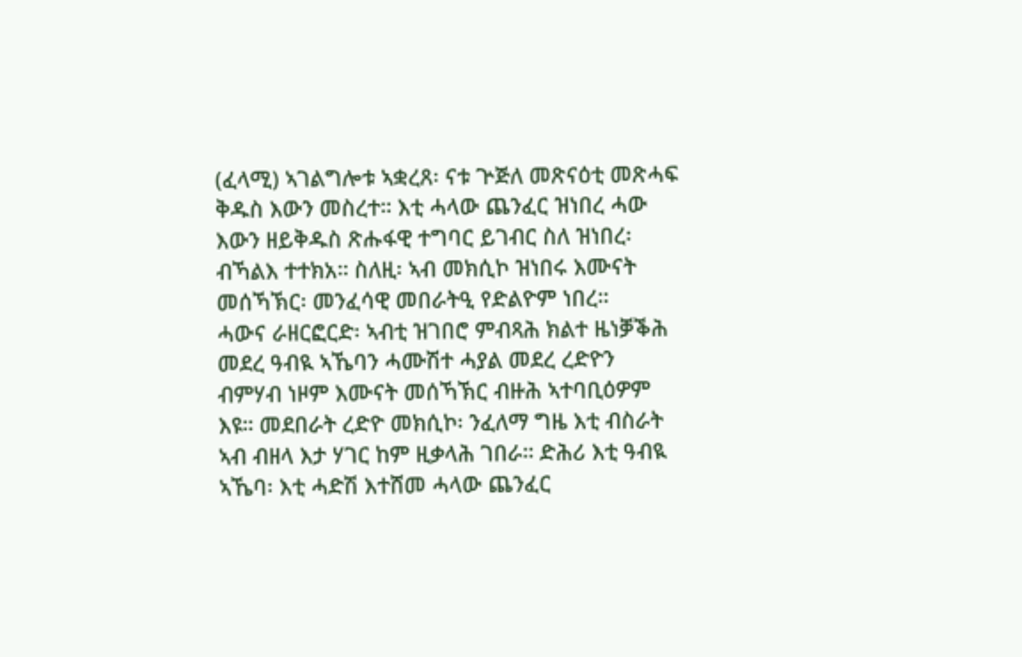(ፈላሚ) ኣገልግሎቱ ኣቋረጸ፡ ናቱ ጕጅለ መጽናዕቲ መጽሓፍ ቅዱስ እውን መስረተ። እቲ ሓላው ጨንፈር ዝነበረ ሓው እውን ዘይቅዱስ ጽሑፋዊ ተግባር ይገብር ስለ ዝነበረ፡ ብኻልእ ተተክአ። ስለዚ፡ ኣብ መክሲኮ ዝነበሩ እሙናት መሰኻኽር፡ መንፈሳዊ መበራትዒ የድልዮም ነበረ።
ሓውና ራዘርፎርድ፡ ኣብቲ ዝገበሮ ምብጻሕ ክልተ ዜነቓቕሕ መደረ ዓብዪ ኣኼባን ሓሙሽተ ሓያል መደረ ረድዮን ብምሃብ ነዞም እሙናት መሰኻኽር ብዙሕ ኣተባቢዕዎም እዩ። መደበራት ረድዮ መክሲኮ፡ ንፈለማ ግዜ እቲ ብስራት ኣብ ብዘላ እታ ሃገር ከም ዚቃላሕ ገበራ። ድሕሪ እቲ ዓብዪ ኣኼባ፡ እቲ ሓድሽ እተሸመ ሓላው ጨንፈር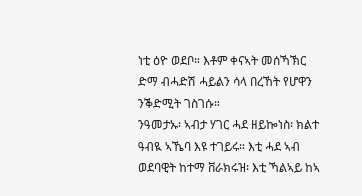ነቲ ዕዮ ወደቦ። እቶም ቀናኣት መሰኻኽር ድማ ብሓድሽ ሓይልን ሳላ በረኸት የሆዋን ንቕድሚት ገስገሱ።
ንዓመታኡ፡ ኣብታ ሃገር ሓደ ዘይኰነስ፡ ክልተ ዓብዪ ኣኼባ እዩ ተገይሩ። እቲ ሓደ ኣብ ወደባዊት ከተማ ቨራክሩዝ፡ እቲ ኻልኣይ ከኣ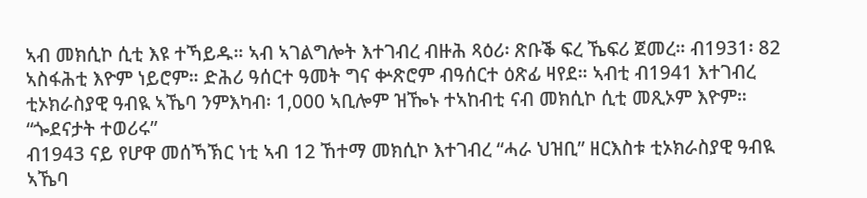ኣብ መክሲኮ ሲቲ እዩ ተኻይዱ። ኣብ ኣገልግሎት እተገብረ ብዙሕ ጻዕሪ፡ ጽቡቕ ፍረ ኼፍሪ ጀመረ። ብ1931፡ 82 ኣስፋሕቲ እዮም ነይሮም። ድሕሪ ዓሰርተ ዓመት ግና ቍጽሮም ብዓሰርተ ዕጽፊ ዛየደ። ኣብቲ ብ1941 እተገብረ ቲኦክራስያዊ ዓብዪ ኣኼባ ንምእካብ፡ 1,000 ኣቢሎም ዝዀኑ ተኣከብቲ ናብ መክሲኮ ሲቲ መጺኦም እዮም።
“ጐደናታት ተወሪሩ”
ብ1943 ናይ የሆዋ መሰኻኽር ነቲ ኣብ 12 ኸተማ መክሲኮ እተገብረ “ሓራ ህዝቢ” ዘርእስቱ ቲኦክራስያዊ ዓብዪ ኣኼባ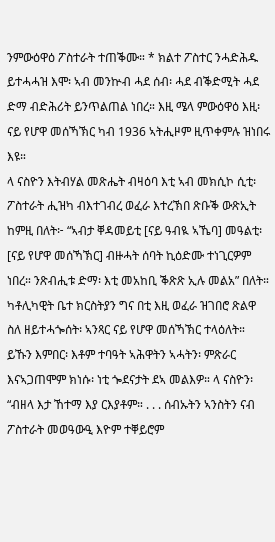ንምውዕዋዕ ፖስተራት ተጠቕሙ። * ክልተ ፖስተር ንሓድሕዱ ይተሓሓዝ እሞ፡ ኣብ መንኵብ ሓደ ሰብ፡ ሓደ ብቕድሚት ሓደ ድማ ብድሕሪት ይንጥልጠል ነበረ። እዚ ሜላ ምውዕዋዕ እዚ፡ ናይ የሆዋ መሰኻኽር ካብ 1936 ኣትሒዞም ዚጥቀምሉ ዝነበሩ እዩ።
ላ ናስዮን እትብሃል መጽሔት ብዛዕባ እቲ ኣብ መክሲኮ ሲቲ፡ ፖስተራት ሒዝካ ብእተገብረ ወፈራ እተረኽበ ጽቡቕ ውጽኢት ከምዚ በለት፦ “ኣብታ ቐዳመይቲ [ናይ ዓብዪ ኣኼባ] መዓልቲ፡ [ናይ የሆዋ መሰኻኽር] ብዙሓት ሰባት ኪዕድሙ ተነጊርዎም ነበረ። ንጽብሒቱ ድማ፡ እቲ መአከቢ ቕጽጽ ኢሉ መልአ” በለት። ካቶሊካዊት ቤተ ክርስትያን ግና በቲ እዚ ወፈራ ዝገበሮ ጽልዋ ስለ ዘይተሓጐሰት፡ ኣንጻር ናይ የሆዋ መሰኻኽር ተላዕለት። ይኹን እምበር፡ እቶም ተባዓት ኣሕዋትን ኣሓትን፡ ምጽራር እናኣጋጠሞም ክነሱ፡ ነቲ ጐደናታት ደኣ መልእዎ። ላ ናስዮን፡ “ብዘላ እታ ኸተማ እያ ርእያቶም። . . . ሰብኡትን ኣንስትን ናብ ፖስተራት መወዓውዒ እዮም ተቐይሮም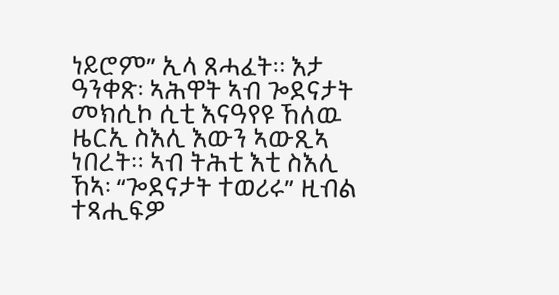ነይሮም” ኢላ ጸሓፈት። እታ ዓንቀጽ፡ ኣሕዋት ኣብ ጐደናታት መክሲኮ ሲቲ እናዓየዩ ኸለዉ ዜርኢ ስእሊ እውን ኣውጺኣ ነበረት። ኣብ ትሕቲ እቲ ስእሊ ኸኣ፡ “ጐደናታት ተወሪሩ” ዚብል ተጻሒፍዎ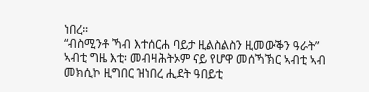ነበረ።
“ብስሚንቶ ኻብ እተሰርሐ ባይታ ዚልስልስን ዚመውቕን ዓራት”
ኣብቲ ግዜ እቲ፡ መብዛሕትኦም ናይ የሆዋ መሰኻኽር ኣብቲ ኣብ መክሲኮ ዚግበር ዝነበረ ሒደት ዓበይቲ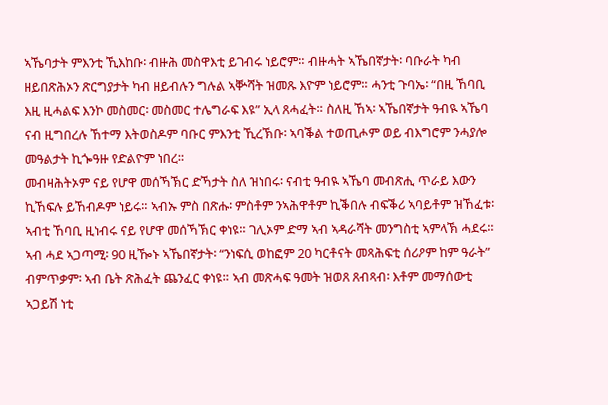ኣኼባታት ምእንቲ ኺእከቡ፡ ብዙሕ መስዋእቲ ይገብሩ ነይሮም። ብዙሓት ኣኼበኛታት፡ ባቡራት ካብ ዘይበጽሕኦን ጽርግያታት ካብ ዘይብሉን ግሉል ኣቝሻት ዝመጹ እዮም ነይሮም። ሓንቲ ጉባኤ፡ “በዚ ኸባቢ እዚ ዚሓልፍ እንኮ መስመር፡ መስመር ተሌግራፍ እዩ” ኢላ ጸሓፈት። ስለዚ ኸኣ፡ ኣኼበኛታት ዓብዪ ኣኼባ ናብ ዚግበረሉ ኸተማ እትወስዶም ባቡር ምእንቲ ኺረኽቡ፡ ኣባቕል ተወጢሖም ወይ ብእግሮም ንሓያሎ መዓልታት ኪጐዓዙ የድልዮም ነበረ።
መብዛሕትኦም ናይ የሆዋ መሰኻኽር ድኻታት ስለ ዝነበሩ፡ ናብቲ ዓብዪ ኣኼባ መብጽሒ ጥራይ እውን ኪኸፍሉ ይኸብዶም ነይሩ። ኣብኡ ምስ በጽሑ፡ ምስቶም ንኣሕዋቶም ኪቕበሉ ብፍቕሪ ኣባይቶም ዝኸፈቱ፡ ኣብቲ ኸባቢ ዚነብሩ ናይ የሆዋ መሰኻኽር ቀነዩ። ገሊኦም ድማ ኣብ ኣዳራሻት መንግስቲ ኣምላኽ ሓደሩ። ኣብ ሓደ ኣጋጣሚ፡ 90 ዚዀኑ ኣኼበኛታት፡ “ንነፍሲ ወከፎም 20 ካርቶናት መጻሕፍቲ ሰሪዖም ከም ዓራት” ብምጥቃም፡ ኣብ ቤት ጽሕፈት ጨንፈር ቀነዩ። ኣብ መጽሓፍ ዓመት ዝወጸ ጸብጻብ፡ እቶም መማሰውቲ ኣጋይሽ ነቲ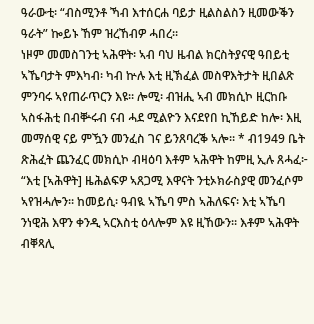ዓራውቲ፡ “ብስሚንቶ ኻብ እተሰርሐ ባይታ ዚልስልስን ዚመውቕን ዓራት” ኰይኑ ኸም ዝረኸብዎ ሓበረ።
ነዞም መመስገንቲ ኣሕዋት፡ ኣብ ባህ ዜብል ክርስትያናዊ ዓበይቲ ኣኼባታት ምእካብ፡ ካብ ኵሉ እቲ ዚኽፈል መስዋእትታት ዚበልጽ ምንባሩ ኣየጠራጥርን እዩ። ሎሚ፡ ብዝሒ ኣብ መክሲኮ ዚርከቡ ኣስፋሕቲ በብቝሩብ ናብ ሓደ ሚልዮን እናደየበ ኪኸይድ ከሎ፡ እዚ መማሰዊ ናይ ምዃን መንፈስ ገና ይንጸባረቕ ኣሎ። * ብ1949 ቤት ጽሕፈት ጨንፈር መክሲኮ ብዛዕባ እቶም ኣሕዋት ከምዚ ኢሉ ጸሓፈ፦ “እቲ [ኣሕዋት] ዜሕልፍዎ ኣጸጋሚ እዋናት ንቲኦክራስያዊ መንፈሶም ኣየዝሓሎን። ከመይሲ፡ ዓብዪ ኣኼባ ምስ ኣሕለፍና፡ እቲ ኣኼባ ንነዊሕ እዋን ቀንዲ ኣርእስቲ ዕላሎም እዩ ዚኸውን። እቶም ኣሕዋት ብቐጻሊ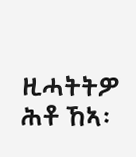ዚሓትትዎ ሕቶ ኸኣ፡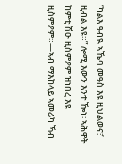‘ካልእ ዓብዪ ኣኼባ መዓስ እዩ ዚህልወና፧’ ዚብል እዩ።” ሎሚ እውን እንተ ዀነ፡ ኣሕዋት ከምቲ ሽዑ ዚስምዖም ዝነበረ እዩ ዚስምዖም።—ኣብ ማእከላይ ኣመሪካ ኻብ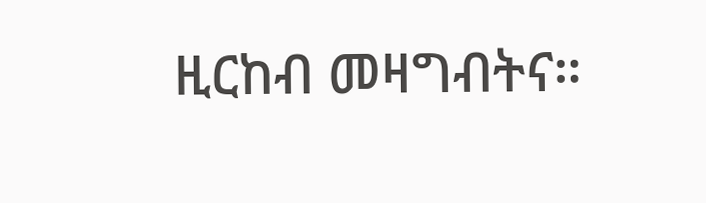ዚርከብ መዛግብትና።